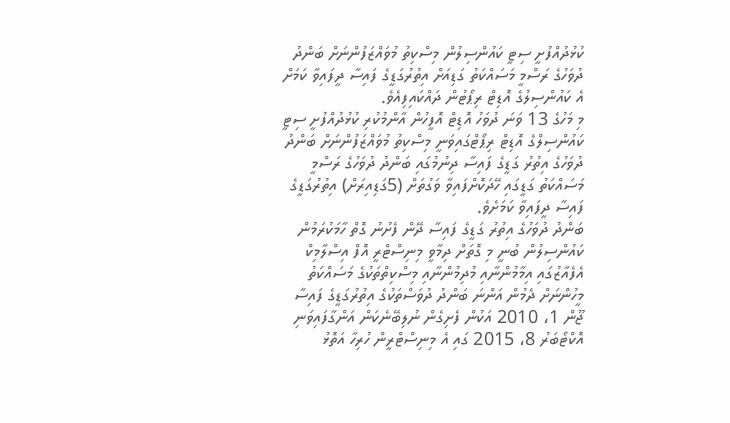ކުޅުދުއްފުށީ ސިޓީ ކައުންސިލުން މިސްކިތު މުވައްޒަފުންނަށް ބަންދު ދުވަހުގެ ރަސްމީ މަސައްކަތު ގަޑިއަށް އިތުރުގަޑީގެ ފައިސާ ދީފައިވާ ކަމަށް އެ ކައުންސިލުގެ އޮޑިޓް ރިޕޯޓުން ދައްކައިފިއެވެ.
މި މަހުގެ 13 ވަނަ ދުވަހު އޮޑިޓް އޮފީހުން އާންމުކުރި ކުޅުދުއްފުށީ ސިޓީ ކައުންސިލްގެ އޮޑިޓް ރިޕޯޓްގައިވަނީ މިސްކިތު މުވައްޒަފުންނަށް ބަންދު ދުވަހުގެ އިތުރު ގަޑީގެ ފައިސާ ދިނުމުގައި ބަންދު ދުވަހުގެ ރަސްމީ މަސައްކަތު ގަޑީގައި ހޭދަކޮށްފައިވާ ވަގުތަށް (5ގަޑިއިރަށް) އިތުރުގަޑީގެ ފައިސާ ދީފައިވާ ކަމަށެވެ.
ބަންދު ދުވަހުގެ އިތުރު ގަޑީގެ ފައިސާ ދޭން ފެށުނު ގޮތް ހާމަކުރަމުން ކައުންސިލުން ބުނީ މި ގޮތަށް ދިމާވީ މިނިސްޓްރީ އޮފް އިސްލާމިކް އެފެއާޒުގައި އިމާމުންނާއި މުދިމުންނާއި މިސްކިތްތަކުގެ މަސައްކަތު މީހުންނަށް ދެމުން އަންނަ ބަންދު ދުވަސްތަކުގެ އިތުރުގަޑީގެ ފައިސާ ޖޫން 1، 2010 އަކުން ފެށިގެން ނުލިބޭނެކަން އަންގާފައިވަނި އޮކްޓޯބަރު 8، 2015 ގައި އެ މިނިސްޓްރީން ހުރިހާ އަތޮޅު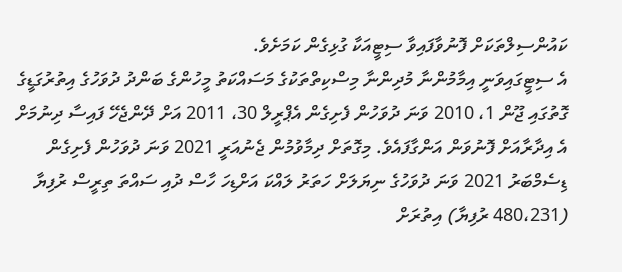ކައުންސިލްތަކަށް ފޮނުވާފައިވާ ސިޓީއަކާ ގުޅިގެން ކަމަށެވެ.
އެ ސިޓީގައިވަނީ އިމާމުންނާ މުދިންނާ މިސްކިތްތަކުގެ މަސައްކަތު މީހުންގެ ބަންދު ދުވަހުގެ އިތުރުގަޑީގެ ގޮތުގައި ޖޫން 1، 2010 ވަނަ ދުވަހުން ފެށިގެން އެޕްރީލް 30، 2011 އަށް ދޭންޖެހޭ ފައިސާ ދިނުމަށް އެ އިދާރާއަށް ފޮނުވަން އަންގާފައެވެ. މިގޮތަށް ދިމާވުމުން ޖެނުއަރީ 2021 ވަނަ ދުވަހުން ފެށިގެން ޑިސެމްބަރު 2021 ވަނަ ދުވަހުގެ ނިޔަލަށް ހަތަރު ލައްކަ އަށްޑިހަ ހާސް ދުއި ސައްތަ ތިރީސް ރުފިޔާ (480،231 ރުފިޔާ) އިތުރަށް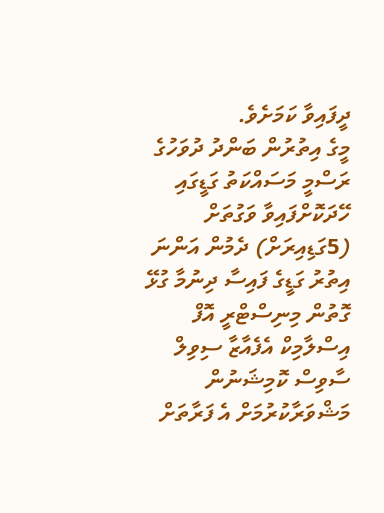ދީފައިވާ ކަމަށެވެ.
މީގެ އިތުރުން ބަންދު ދުވަހުގެ ރަސްމީ މަސައްކަތު ގަޑީގައި ހޭދަކޮށްފައިވާ ވަގުތަށް (5ގަޑިއިރަށް) ދެމުން އަންނަ އިތުރު ގަޑީގެ ފައިސާ ދިނުމާ ގުޅޭ ގޮތުން މިނިސްޓްރީ އޮފް އިސްލާމިކް އެފެއާޒާ ސިވިލް ސާވިސް ކޮމިޝަނުން މަޝްވަރާކުރުމަށް އެ ފަރާތަށް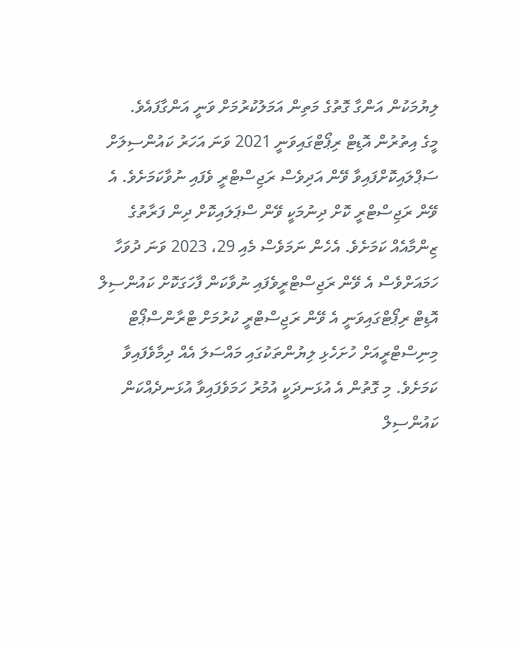ލިޔުމަކުން އަންގާ ގޮތުގެ މަތިން އަމަލުކުރުމަށް ވަނީ އަންގާފައެވެ.
މީގެ އިތުރުން އޮޑިޓް ރިޕޯޓްގައިވަނީ 2021 ވަނަ އަހަރު ކައުންސިލަށް ސަޕްލައިކޮށްފައިވާ ވޭން އަދިވެސް ރަޖިސްޓްރީ ވެފައި ނުވާކަމަށެވެ. އެ ވޭން ރަޖިސްޓްރީ ކޮށް ދިނުމަކީ ވޭން ސްޕަލައިކޮށް ދިން ފަރާތުގެ ޒިންމާއެއް ކަމަށެވެ. އެހެން ނަމަވެސް މެއި 29، 2023 ވަނަ ދުވަހާ ހަމައަށްވެސް އެ ވޭން ރަޖިސްޓްރީވެފައި ނުވާކަން ފާހަގަކޮށް ކައުންސިލް އޮޑިޓް ރިޕޯޓްގައިވަނީ އެ ވޭން ރަޖިސްޓްރީ ކުރުމަށް ޓްރާންސްޕޯޓް މިނިސްޓްރީއަށް ހުށަހެޅި ލިޔުންތަކުގައި މައްސަލަ އެއް ދިމާވެފައިވާ ކަމަށެވެ. މި ގޮތުން އެ އުޅަނދަކީ އުމުރު ހަމަވެފައިވާ އުޅަނދެއްކަން ކައުންސިލް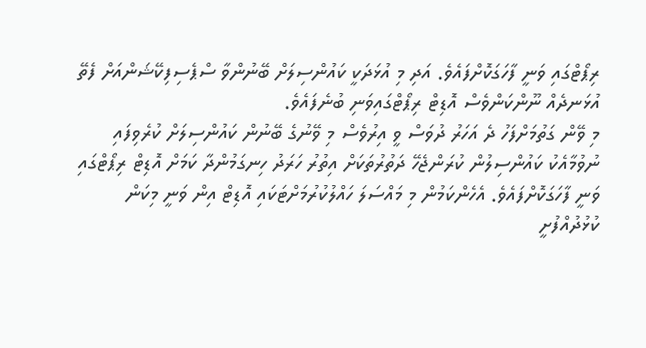ރިޕޯޓްގައި ވަނީ ފާހަގަކޮށްފައެވެ. އަދި މި އުޅަދަކީ ކައުންސިލަށް ބޭނުންވާ ސްޕެސިފިކޭޝަންއަށް ފެތޭ އުޅަނދެއް ނޫންކަންވެސް އޮޑިޓް ރިޕޯޓްގައިވަނި ބުނެފައެވެ.
މި ވޭން ގަތުމަށްފަހު ދެ އަހަރު ދުވަސް ވީ އިރުވެސް މި ވޭނުގެ ބޭނުން ކައުންސިލަށް ކުރެވިފައި ނުވުމާއެކު ކައުންސިލުން ކުރަންޖެހޭ ދަތުރުތަކަށް އިތުރު ހަރަދު ހިނގަމުންދާ ކަމަށް އޮޑިޓް ރިޕޯޓްގައި ވަނީ ފާހަގަކޮށްފައެވެ. އެހެންކަމުން މި މައްސަލަ ހައްލުކުރުމަށްޓަކައި އޮޑިޓް އިން ވަނީ މިކަން ކުޅުދުއްފުށީ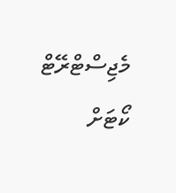މެޖިސްޓްރޭޓް ކޯޓަށް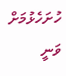ހުށަހެޅުމަށް ވަނީ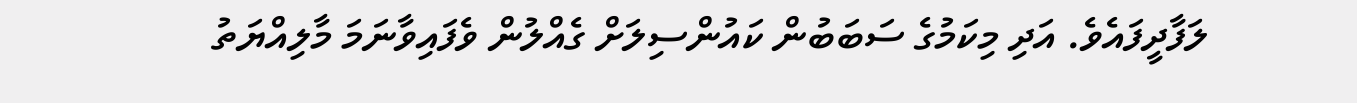ލަފާދީފައެވެ. އަދި މިކަމުގެ ސަބަބުން ކައުންސިލަށް ގެއްލުން ވެފައިވާނަމަ މާލިއްޔަތު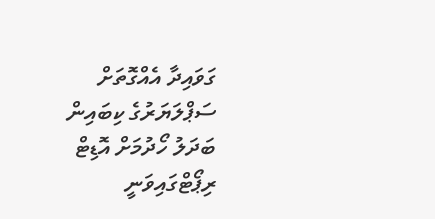ގަވައިދާ އެއްގޮތަށް ސަޕްލަޔަރުގެ ކިބައިން ބަދަލު ހޯދުމަށް އޮޑިޓް ރިޕޯޓްގައިވަނީ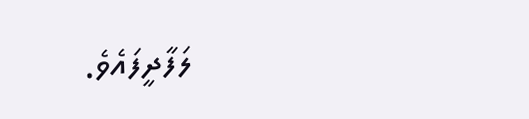ލަފާދީފައެވެ.